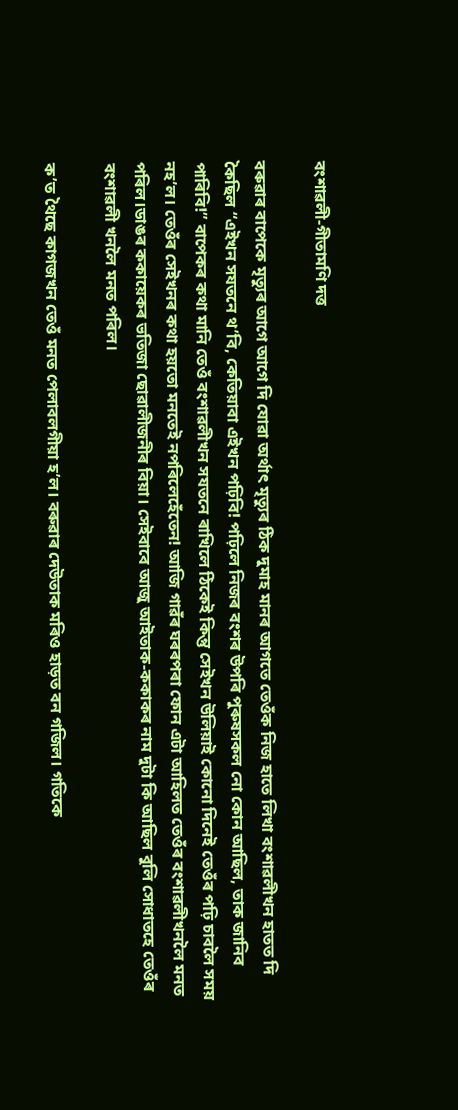বংশাৱলী-গীতামণি দত্ত

বৰুৱাৰ বাপেকে মৃত্যুৰ আগে আগে দি যোৱা অৰ্থাৎ মৃত্যুৰ ঠিক দুমাহ মানৰ আগতে তেওঁক নিজ হাতে লিখা বংশাৱলীখন হাতত দি কৈছিল “এইখন সযতনে থ’বি, কেতিয়াবা এইখন পঢ়িবি! পঢ়িলে নিজৰ বংশৰ উপৰি পুৰুষসকল নো কোন আছিল, তাক জানিব পাৰিবি!” বাপেকৰ কথা মানি তেওঁ বংশাৱলীখন সযতনে ৰাখিলে ঠিকেই কিন্তু সেইখন উলিয়াই কোনো দিনেই তেওঁৰ পঢ়ি চাবলৈ সময় নহ’ল। তেওঁৰ সেইখনৰ কথা হয়তো মনতেই নপৰিলেহেঁতেন! আজি গাৱঁৰ ঘৰৰপৰা ফোন এটা আহিলত তেওঁৰ বংশাৱলীখনলৈ মনত পৰিল।ডাঙৰ ককায়েকৰ ভতিজা ছোৱালীজনীৰ বিয়া। সেইবাবে আজু আইতাক-ককাকৰ নাম দুটা কি আছিল বুলি সোধাতহে তেওঁৰ বংশাৱলী খনলৈ মনত পৰিল।

ক’ত থৈছে কাগজখন তেওঁ মনত পেলাবলগীয়া হ’ল। বৰুৱাৰ দেউতাক মৰিও হাড়ত বন গজিল। গতিকে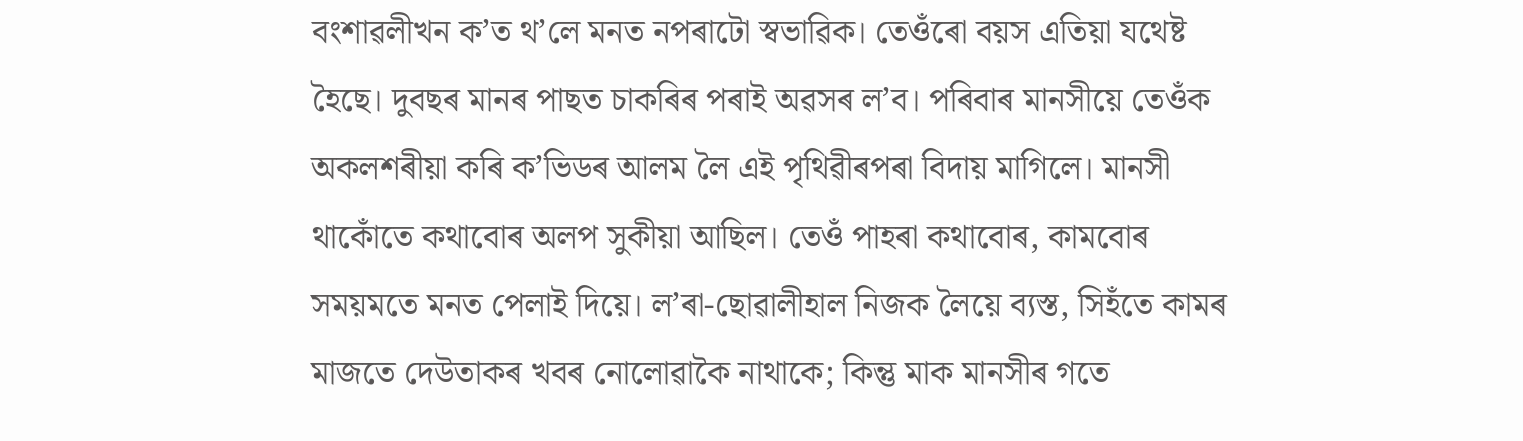বংশাৱলীখন ক’ত থ’লে মনত নপৰাটো স্বভাৱিক। তেওঁৰো বয়স এতিয়া যথেষ্ট হৈছে। দুবছৰ মানৰ পাছত চাকৰিৰ পৰাই অৱসৰ ল’ব। পৰিবাৰ মানসীয়ে তেওঁক অকলশৰীয়া কৰি ক’ভিডৰ আলম লৈ এই পৃথিৱীৰপৰা বিদায় মাগিলে। মানসী থাকোঁতে কথাবোৰ অলপ সুকীয়া আছিল। তেওঁ পাহৰা কথাবোৰ, কামবোৰ সময়মতে মনত পেলাই দিয়ে। ল’ৰা-ছোৱালীহাল নিজক লৈয়ে ব্যস্ত, সিহঁতে কামৰ মাজতে দেউতাকৰ খবৰ নোলোৱাকৈ নাথাকে; কিন্তু মাক মানসীৰ গতে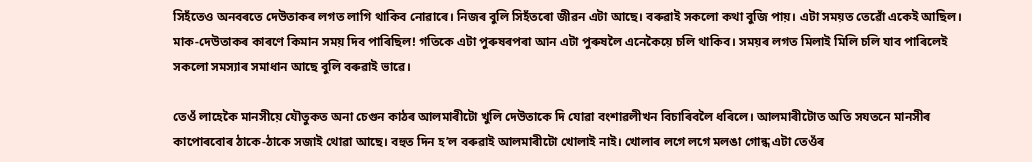সিহঁতেও অনবৰতে দেউতাকৰ লগত লাগি থাকিব নোৱাৰে। নিজৰ বুলি সিহঁতৰো জীৱন এটা আছে। বৰুৱাই সকলো কথা বুজি পায়। এটা সময়ত তেৱোঁ একেই আছিল। মাক-দেউতাকৰ কাৰণে কিমান সময় দিব পাৰিছিল! গতিকে এটা পুৰুষৰপৰা আন এটা পুৰুষলৈ এনেকৈয়ে চলি থাকিব। সময়ৰ লগত মিলাই মিলি চলি যাব পাৰিলেই সকলো সমস্যাৰ সমাধান আছে বুলি বৰুৱাই ভাৱে।

তেওঁ লাহেকৈ মানসীয়ে যৌতুকত অনা চেগুন কাঠৰ আলমাৰীটো খুলি দেউতাকে দি যোৱা বংশাৱলীখন বিচাৰিবলৈ ধৰিলে। আলমাৰীটোত অতি সযতনে মানসীৰ কাপোৰবোৰ ঠাকে-ঠাকে সজাই থোৱা আছে। বহুত দিন হ’ল বৰুৱাই আলমাৰীটো খোলাই নাই। খোলাৰ লগে লগে মলঙা গোন্ধ এটা তেওঁৰ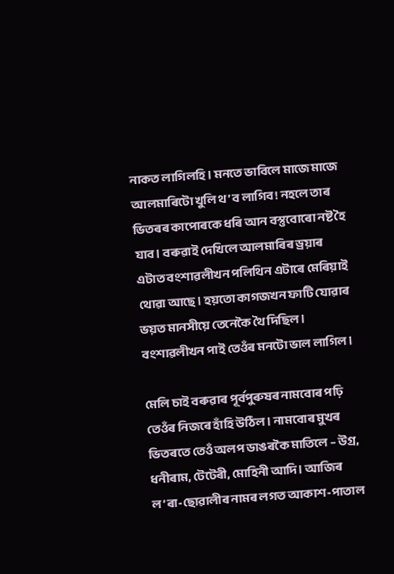নাকত লাগিলহি। মনতে ভাবিলে মাজে মাজে আলমাৰিটো খুলি থ’ব লাগিব! নহলে তাৰ ভিতৰৰ কাপোৰকে ধৰি আন বস্তুবোৰো নষ্ট হৈ যাব। বৰুৱাই দেখিলে আলমাৰিৰ ড্ৰয়াৰ এটাত বংশাৱলীখন পলিথিন এটাৰে মেৰিয়াই থোৱা আছে। হয়তো কাগজখন ফাটি যোৱাৰ ভয়ত মানসীয়ে তেনেকৈ থৈ দিছিল। বংশাৱলীখন পাই তেওঁৰ মনটো ভাল লাগিল।

মেলি চাই বৰুৱাৰ পূৰ্বপুৰুষৰ নামবোৰ পঢ়ি তেওঁৰ নিজৰে হাঁহি উঠিল। নামবোৰ মুখৰ ভিতৰতে তেওঁ অলপ ডাঙৰকৈ মাতিলে – উগ্ৰ, ধনীৰাম, টেটেৰী, মোহিনী আদি। আজিৰ ল’ৰা-ছোৱালীৰ নামৰ লগত আকাশ-পাতাল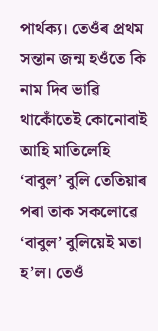পাৰ্থক্য। তেওঁৰ প্ৰথম সন্তান জন্ম হওঁতে কি নাম দিব ভাৱি থাকোঁতেই কোনোবাই আহি মাতিলেহি ‘বাবুল’ বুলি তেতিয়াৰ পৰা তাক সকলোৱে ‘বাবুল’ বুলিয়েই মতা হ’ল। তেওঁ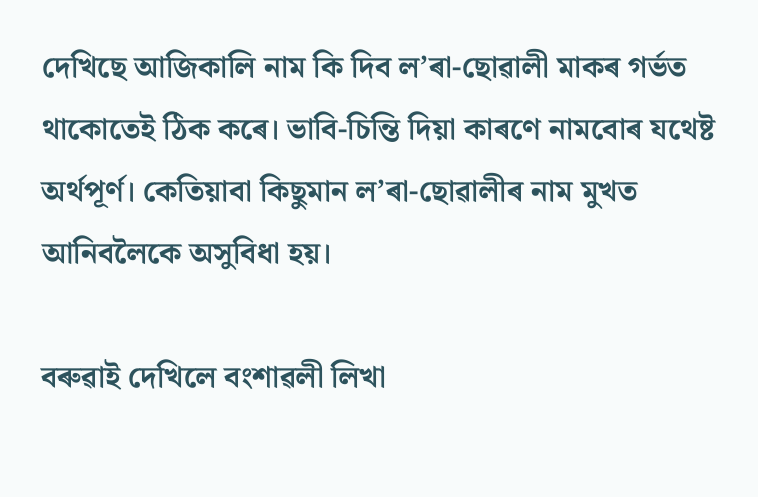দেখিছে আজিকালি নাম কি দিব ল’ৰা-ছোৱালী মাকৰ গৰ্ভত থাকোতেই ঠিক কৰে। ভাবি-চিন্তি দিয়া কাৰণে নামবোৰ যথেষ্ট অৰ্থপূৰ্ণ। কেতিয়াবা কিছুমান ল’ৰা-ছোৱালীৰ নাম মুখত আনিবলৈকে অসুবিধা হয়।

বৰুৱাই দেখিলে বংশাৱলী লিখা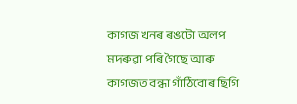কাগজ খনৰ ৰঙটো অলপ মদৰুৱা পৰি গৈছে আৰু কাগজত বন্ধা গাঁঠিবোৰ ছিগি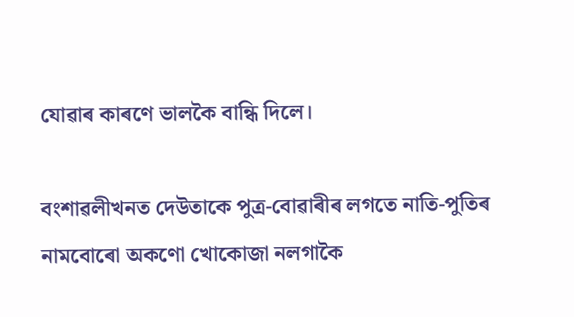যোৱাৰ কাৰণে ভালকৈ বান্ধি দিলে।

বংশাৱলীখনত দেউতাকে পুত্ৰ-বোৱাৰীৰ লগতে নাতি-পুতিৰ নামবোৰো অকণো খোকোজা নলগাকৈ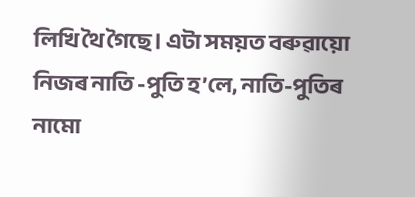লিখি থৈ গৈছে। এটা সময়ত বৰুৱায়ো নিজৰ নাতি -পুতি হ’লে, নাতি-পুতিৰ নামো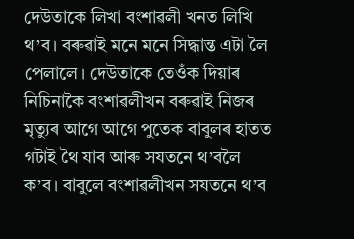দেউতাকে লিখা বংশাৱলী খনত লিখি থ’ব। বৰুৱাই মনে মনে সিদ্ধান্ত এটা লৈ পেলালে। দেউতাকে তেওঁক দিয়াৰ নিচিনাকৈ বংশাৱলীখন বৰুৱাই নিজৰ মৃত্যুৰ আগে আগে পুতেক বাবুলৰ হাতত গটাই থৈ যাব আৰু সযতনে থ’বলৈ ক’ব। বাবুলে বংশাৱলীখন সযতনে থ’ব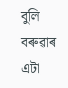বুলি বৰুৱাৰ এটা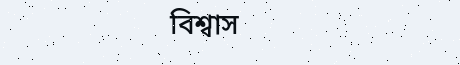বিশ্বাস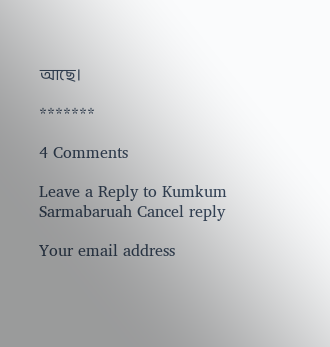আছে।

*******

4 Comments

Leave a Reply to Kumkum Sarmabaruah Cancel reply

Your email address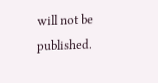will not be published.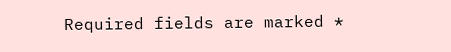Required fields are marked *